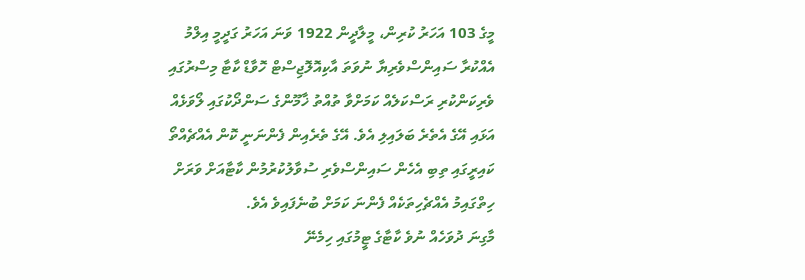މީގެ 103 އަހަރު ކުރިން، މީލާދީން 1922 ވަނަ އަހަރު ގަދީމީ އިލްމު އެއްކުރާ ސައިންސްވެރިޔާ ނުވަތަ އާކިއޮލޮޖިސްޓް ހޮވާޑް ކާޓާ މިސްރުގައި ވެރިކަންކުރި ރަސްކަލެއް ކަމަށްވާ ތުއްތު ޚާމޫންގެ ސަންދޯކުގައި ލޯވަޅެއް އަޅައި އޭގެ އެތެރެ ބަލައިލި އެވެ. އޭގެ ތެރެއިން ފެންނަނީ ކޮން އެއްޗެއްތޯ ކައިރީގައި ތިބި އެހެން ސައިންސްވެރި ސުވާލުކުރުމުން ކާޓާއަށް ވަރަށް ހިތްގައިމު އެއްޗެހިތަކެއް ފެންނަ ކަމަށް ބުނެފައިވެ އެވެ.
މާގިނަ ދުވަހެއް ނުވެ ކާޓާގެ ޓީމުގައި ހިމެނޭ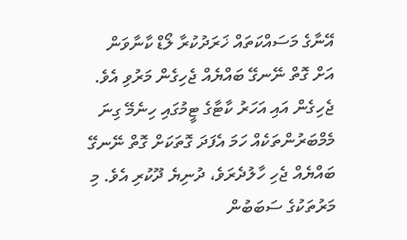އޭނާގެ މަސައްކަތައް ޚަރަދުކުރާ ލޯޑް ކާނާވަން އަށް ގޮތް ނޭނގޭ ބައްޔެއް ޖެހިގެން މަރުވި އެވެ. ޖެހިގެން އައި އަހަރު ކާޓާގެ ޓީމުގައި ހިނެމޭ ގިނަ މެމްބަރުންތަކެއް ހަމަ އެފަދަ ގޮތަކަށް ގޮތް ނޭނގޭ ބައްޔެއް ޖެހި ހާލުދެރަވެ، ދުނިޔެ ދޫކުރި އެވެ. މި މަރުތަކުގެ ސަބަބުން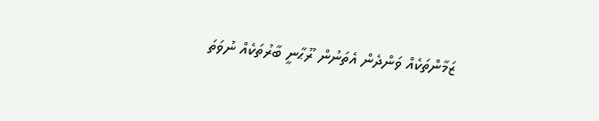ޒަމާންތަކެއް ވަންދެން އެތަނުން ރޫޙާނީ ބާރުތަކެއް ނުވަތަ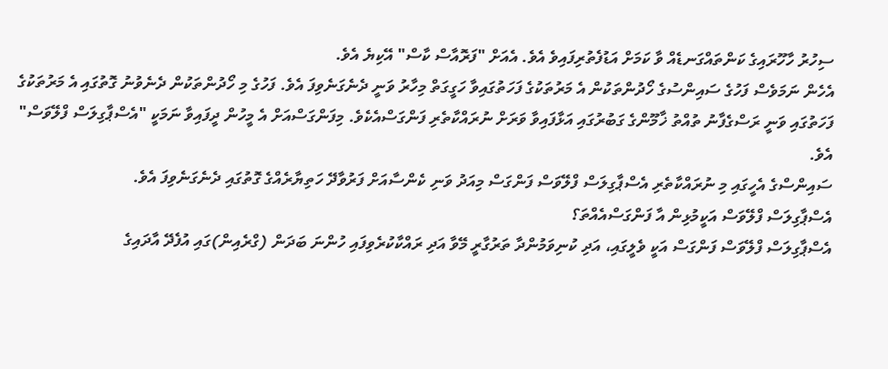ސިހުރު ހާހޫރައިގެ ކަންތައްގަނޑެއް ވާ ކަމަށް އަޑުފެތުރިފައިވެ އެވެ. އެއަށް "ފަރޮއާސް ކާސް" އޭކިޔެ އެވެ.
އެހެން ނަމަވެސް ފަހުގެ ސައިންސުގެ ހޯދުންތަކުން އެ މަރުތަކުގެ ފަހަތުގައިވާ ހަގީގަތް މިހާރު ވަނީ ދެނެގަނެވިފަ އެވެ. ފަހުގެ މި ހޯދުންތަކުން ދެނެވުނު ގޮތުގައި އެ މަރުތަކުގެ ފަހަތުގައި ވަނީ ރަސްގެފާނު ތުއްތު ޚާމޫންގެ ގަބުރުގައި އަޅާފައިވާ ވަރަށް ނުރައްކާތެރި ފަންގަސްއެކެވެ. މިފަންގަސްއަށް އެ މީހުން ދީފައިވާ ނަމަކީ "އެސްޕާގިލަސް ފްލޭވަސް" އެވެ.
ސައިންސްގެ އެހީގައި މި ނުރައްކާތެރި އެސްޕާގިލަސް ފްލޭވަސް ފަންގަސް މިއަދު ވަނި ކެންސާއަށް ފަރުވާދޭ ހަތިޔާރެއްގެ ގޮތުގައި ދެނެގަނެވިފަ އެވެ.
އެސްޕާގިލަސް ފްލޭވަސް އަކީމުޅިން އާ ފަންގަސްއެއްތަ؟
އެސްޕާގިލަސް ފްލޭވަސް ފަންގަސް އަކީ ވެލީގައި، އަދި ކުނިވަމުންދާ ތަރުގާރީ މޭވާ އަދި ރައްކާކުރެވިފައި ހުންނަ ބަދަން (ގްރެއިން)ގައި އުފެދޭ އާދައިގެ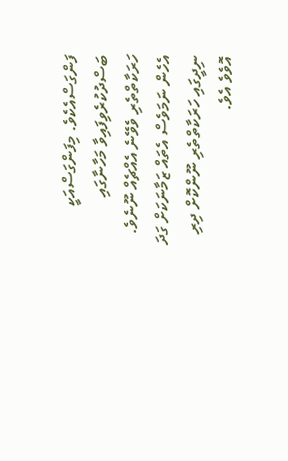ފަންގަސްއެކެވެ. މިފަންގަސްއަކީ ބަސްދުކުރެވިފައިވާ މަހާނާގައި ހަރަކާތްތެރި ވެވޭނެ އެއްޗެއް ނޫނެވެ. އެހެން ނަމަވެސް އެތައް ޒަމާނަކަށް ގަދަ ނިދީގައި ހަރަކާތްތެރި ނޫންކޮށް ދިރި އޮވެވެ އެވެ.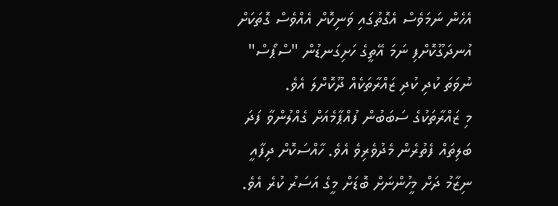އެހެން ނަމަވެސް އެގޮތުގައި ވަނިކޮށް އެއްވެސް ގޮތަކަށް އުނދަގޫކޮށްފި ނަމަ އޭތީގެ ހަށިގަނޑުން "ސްޕޯސް" ނުވަތަ ކުދި ކުދި ޒައްރާތަކެއް ދޫކޮށްލަ އެވެ.
މި ޒައްރާތަކުގެ ސަބަބުން ފުއްޕާމެއަށް ގެއްލުންވާ ފަދަ ބަލިތައް ފެތުރެން މެދުވެރިވެ އެވެ. ހާއްސަކޮށް ދިފާއީ ނިޒާމު ދަށް މީހުންނަށް ބޮޑަށް މީގެ އަސަރު ކުރެ އެވެ.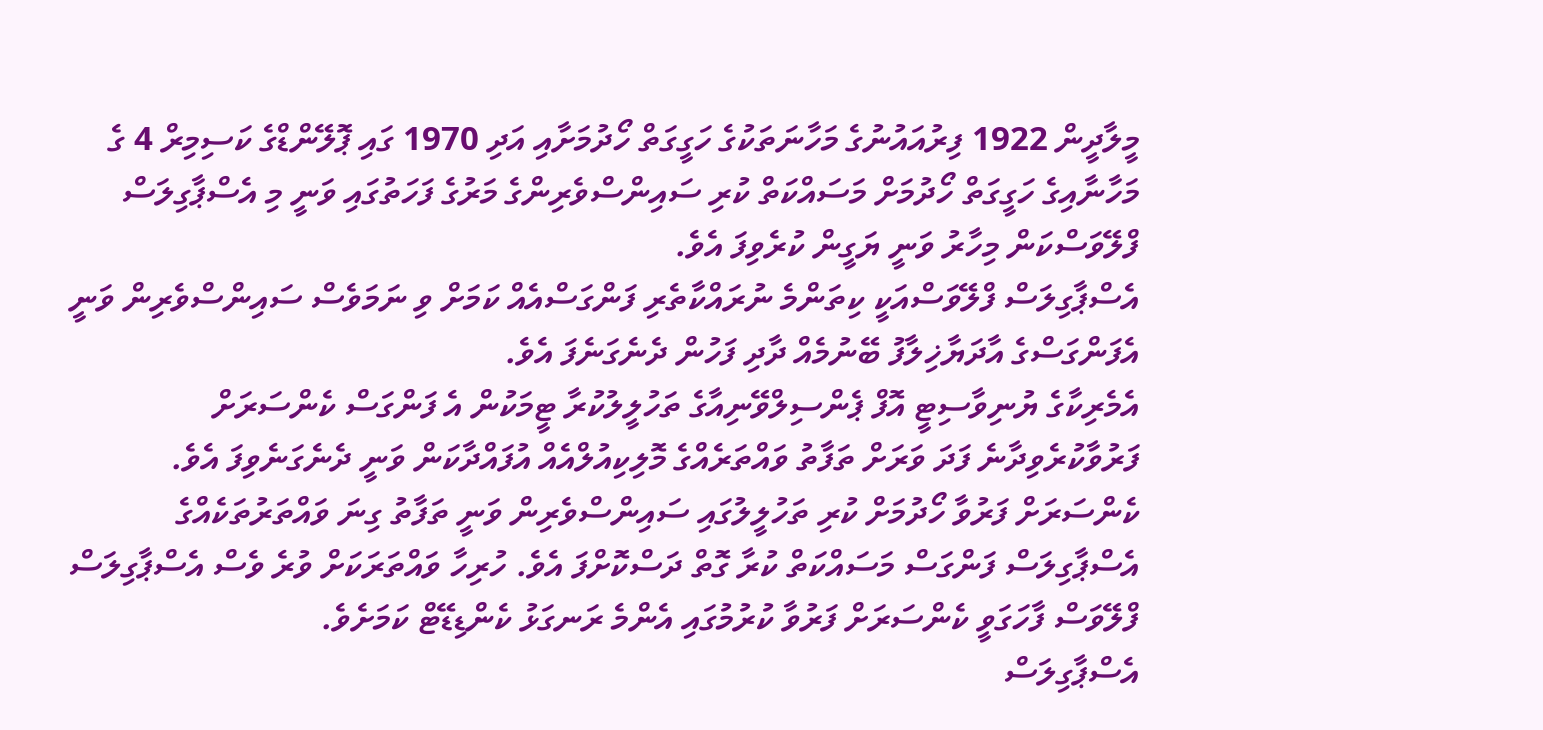މީލާދީން 1922 ފިރުއައުނުގެ މަހާނަތަކުގެ ހަގީގަތް ހޯދުމަށާއި އަދި 1970 ގައި ޕޮލޭންޑްގެ ކަސިމިރް 4 ގެ މަހާނާއިގެ ހަގީގަތް ހޯދުމަށް މަސައްކަތް ކުރި ސައިންސްވެރިންގެ މަރުގެ ފަހަތުގައި ވަނީ މި އެސްޕާގިލަސް ފްލޭވަސްކަން މިހާރު ވަނީ ޔަގީން ކުރެވިފަ އެވެ.
އެސްޕާގިލަސް ފްލޭވަސްއަކީ ކިތަންމެ ނުރައްކާތެރި ފަންގަސްއެއް ކަމަށް ވި ނަމަވެސް ސައިންސްވެރިން ވަނީ އެފަންގަސްގެ އާދަޔާޚިލާފު ބޭނުމެއް ދާދި ފަހުން ދެނެގަނެފަ އެވެ.
އެމެރިކާގެ ޔުނިވާސިޓީ އޮފް ޕެންސިލްވޭނިއާގެ ތަހުލީލުކުރާ ޓީމަކުން އެ ފަންގަސް ކެންސަރަށް ފަރުވާކުރެވިދާނެ ފަދަ ވަރަށް ތަފާތު ވައްތަރެއްގެ މޮލިކިއުލްއެއް އުފައްދާކަން ވަނީ ދެނެގަނެވިފަ އެވެ.
ކެންސަރަށް ފަރުވާ ހޯދުމަށް ކުރި ތަހުލީލުގައި ސައިންސްވެރިން ވަނީ ތަފާތު ގިނަ ވައްތަރުތަކެއްގެ އެސްޕާގިލަސް ފަންގަސް މަސައްކަތް ކުރާ ގޮތް ދަސްކޮށްފަ އެވެ. ހުރިހާ ވައްތަރަކަށް ވުރެ ވެސް އެސްޕާގިލަސް ފްލޭވަސް ފާހަގަވީ ކެންސަރަށް ފަރުވާ ކުރުމުގައި އެންމެ ރަނގަޅު ކެންޑިޑޭޓް ކަމަށެވެ.
އެސްޕާގިލަސް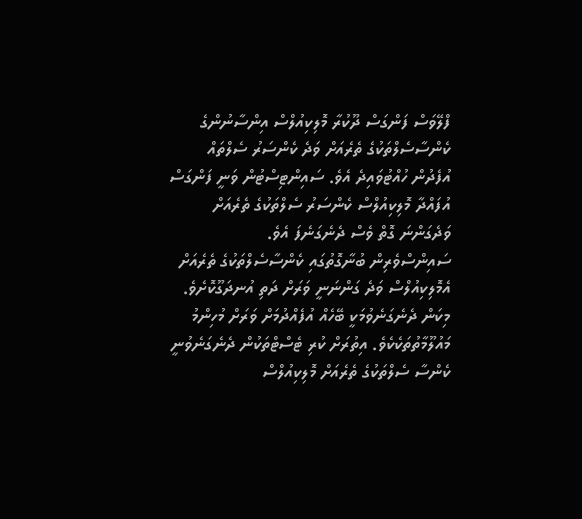ފްލޭވަސް ފަންގަސް ދޫކުރާ މޮލިކިއުލްސް އިންސާނުންގެ ކެންސާސެލްތަކުގެ ތެރެއަށް ވަދެ ކެންސަރު ސެލްތައް އުފެދުން ހުއްޓުވައިދެ އެވެ. ސައިންޓިސްޓުން ވަނީ ފަންގަސް އުފައްދާ މޮލިކިއުލްސް ކެންސަރު ސެލްތަކުގެ ތެރެއަށް ވަދެގަންނަ ގޮތް ވެސް ދެނެގަނެފަ އެވެ.
ސައިންސްވެރިން ބުނާގޮތުގައި ކެންސާސެލްތަކުގެ ތެރެއަށް އެމޮލިކިއުލްސް ވަދެ ގަންނަނީ ވަރަށް ދަތި އުނދަގޫކޮށެވެ.
މިކަން ދެނެގަނެވުމަކީ ބޭހެއް އުފެއްދުމަށް ވަރަށް މުހިންމު މައުލޫމާތުތަކެކެވެ. އިތުރަށް ކުރި ޓެސްޓްތަކުން ދެނެގަނެވުނީ ކެންސާ ސެލްތަކުގެ ތެރެއަށް މޮލިކިއުލްސް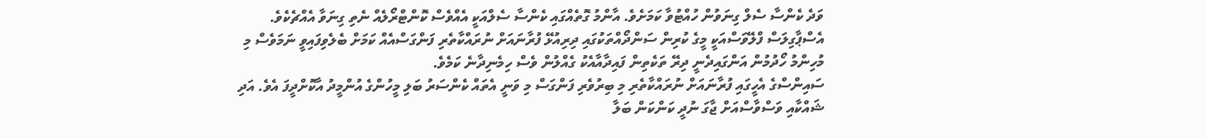ވަދެ ކެންސާ ސެލް ގިނަވުން ހުއްޓުވާ ކަމަށެވެ. އާންމު ގޮތެއްގައި ކެންސާ ސެލްއަކީ އެއްވެސް ކޮންޓްރޯލެއް ނެތި ގިނަވާ އެއްޗެކެވެ.
އެސްޕާގިލަސް ފްލޭވަސްއަކީ މީގެ ކުރިން ސަންދޯއްތަކުގައި ދިރިއުޅޭ ފުރާނައަށް ނުރައްކާތެރި ފަންގަސްއެއް ކަމަށް ބެލެވިފައިވީ ނަމަވެސް މި މުހިންމު ހޯދުމުން އަންގައިދެނީ ދިރޭ ތަކެތިން ފައިދާއާއެކު ގެއްލުން ވެސް ހިމެނިދާނެ ކަމެވެ.
ސައިންސްގެ އެހީގައި ފުރާނައަށް ނުރައްކާތެރި މި ބިރުވެރި ފަންގަސް މި ވަނީ އެތައް ކެންސަރު ބަލި މީހުންގެ އުންމީދު އާކޮށްދީފަ އެވެ. އަދި ޝައްކާއި ވަސްވާސްއަށް ޖާގަ ނުދީ ކަންކަން ބަލާ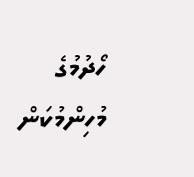ހޯދުމުގެ މުހިންމުކަން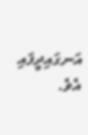އަނގައިދީފައި އެވެ.